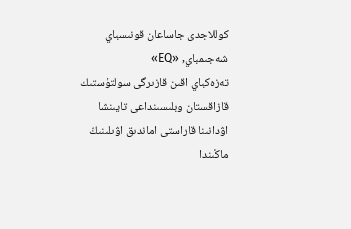كوللاجدى جاساعان قونىسباي شەجىمباي, «EQ»
تەزەكباي اقىن قازىرگى سولتۇستىك قازاقستان وبلىسىنداعى تايىنشا اۋدانىنا قاراستى اماندىق اۋىلىنىڭ ماڭىندا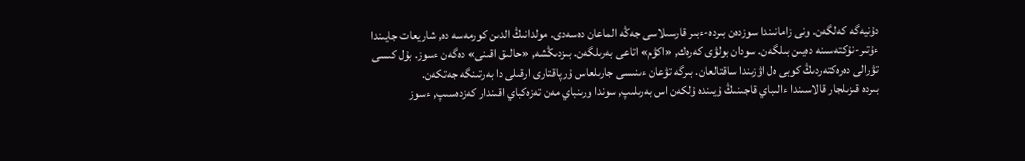دۇنيەگە كەلگەن. ونى زامانىندا سوزدەن بىردە-ءبىر قارسىلاسى جەڭە الماعان دەسەدى. مولدانىڭ الدىن كورمەسە دە, شاريعات جايىندا ءۇتىر-نۇكتەسىنە دەيىن بىلگەن. سودان بولۋى كەرەك, «اكۋم» اتاعى بەرىلگەن. بىزدىڭشە, «حالىق اقىنى» دەگەن ءسوز. بۇل كىسى تۋرالى دەرەكتەردىڭ كوبى ەل اۋزىندا ساقتالعان. بىرگە تۋعان ءىنىسى جارىلعاس ۇرپاقتارى ارقىلى دا بەرتىنگە جەتكەن.
بىردە قىزىلجار قالاسىندا ءالىباي قاجىنىڭ ۇيىندە ۇلكەن اس بەرىلىپ, سوندا ورىنباي مەن تەزەكباي اقىندار كەزدەسىپ, ءسوز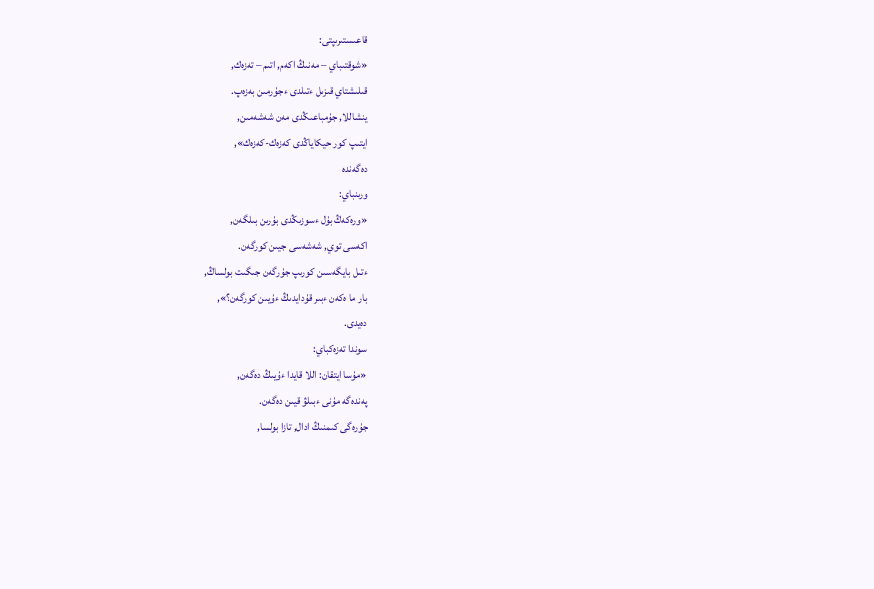قاعىستىرىپتى:
«شوقتىباي – مەنىڭ اكەم, اتىم – تەزەك,
قىلىشتاي قىزىل ءتىلدى ءجۇرمىن بەزەپ.
ينشاللا, جۇمباعىڭدى مەن شەشەمىن,
ايتىپ كور حيكاياڭدى كەزەك-كەزەك»,
دەگەندە
ورىنباي:
«ورەكەڭ بۇل ءسوزىڭدى بۇرىن بىلگەن,
اكەسى توي, شەشەسى جيىن كورگەن.
ءتىل بايگەسىن كورىپ جۇرگەن جىگىت بولساڭ,
بار ما ەكەن ءبىر قۇدايدىڭ ءۇيىن كورگەن؟»,
دەيدى.
سوندا تەزەكباي:
«مۇسا ايتقان: اللا قايدا ءۇيىڭ دەگەن,
پەندەگە مۇنى ءبىلۋ قيىن دەگەن.
جۇرەگى كىمنىڭ ادال, تازا بولسا,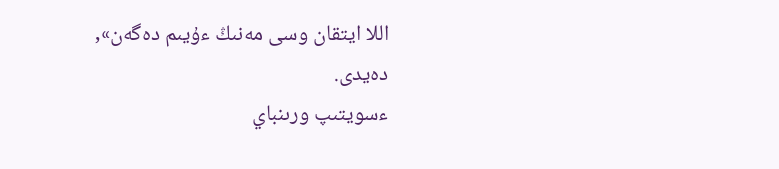اللا ايتقان وسى مەنىڭ ءۇيىم دەگەن»,
دەيدى.
ءسويتىپ ورىنباي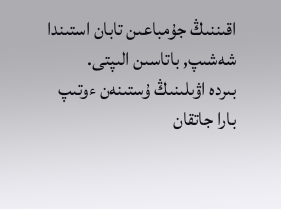اقىننىڭ جۇمباعىن تابان استىندا شەشىپ, باتاسىن الىپتى.
بىردە اۋىلىنىڭ ۇستىنەن ءوتىپ بارا جاتقان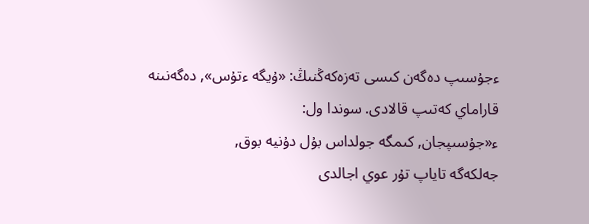ءجۇسىپ دەگەن كىسى تەزەكەڭنىڭ: «ۇيگە ءتۇس», دەگەنىنە قاراماي كەتىپ قالادى. سوندا ول:
ء«جۇسىپجان, كىمگە جولداس بۇل دۇنيە بوق,
جەلكەگە تاياپ تۇر عوي اجالدى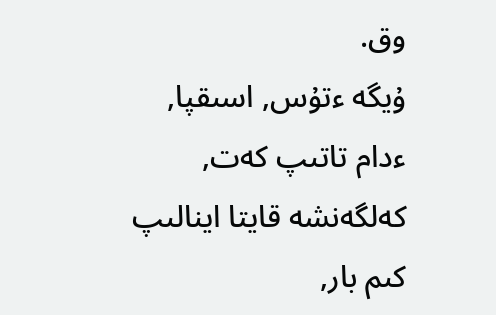وق.
ۇيگە ءتۇس, اسىقپا, ءدام تاتىپ كەت,
كەلگەنشە قايتا اينالىپ كىم بار,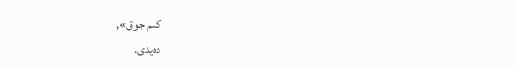كىم جوق»,
دەيدى.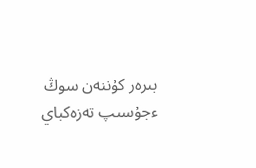بىرەر كۇننەن سوڭ ءجۇسىپ تەزەكباي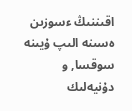اقىننىڭ ءسوزىن ەسىنە الىپ ۇيىنە سوقسا, و دۇنيەلىك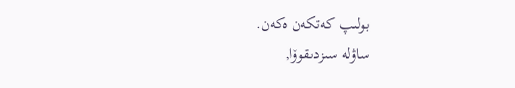بولىپ كەتكەن ەكەن.
ساۋلە سىزدىقوۆا,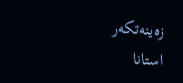زەينەتكەر
استانا